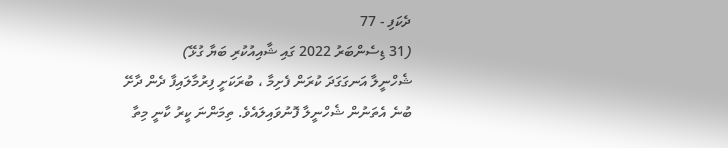ދެކަފި - 77
(31 ޑިސެންބަރު 2022 ގައި ޝާއިއުކުރި ބަޔާ ގުޅޭ)
ޝެހްނީލާ އަނގަގަދަ ކުރަން ފެށިމާ ، ބުރަކަށީ ފިރުމާލައިފާ ދެން ދާށޭ ބުނެ އެތަނުން ޝެހްނީލާ ފޮނުވައިލައެވެ. ތިމަންނަ ކީރު ކާނީ މިތާ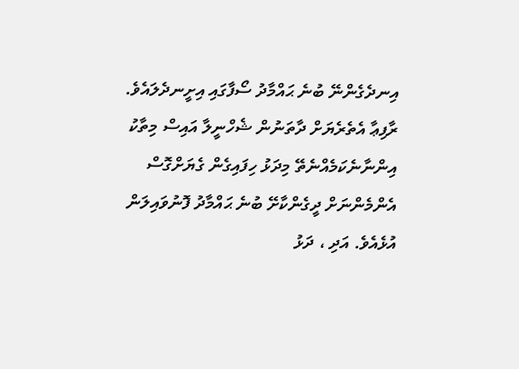އިނދެގެންނޭ ބުނެ ޙައްމާދު ސޯފާގައި އިށީނދެލައެވެ. ރާފިޢާ އެތެރެޔަށް ދާތަނުން ޝެހްނީލާ އައިސް މިތާކު އިންނާނެކަމެއްނެތޭ މިދަޅު ހިފައިގެން ގެޔަށްގޮސް އެންމެންނަށް ދީގެންކާށޭ ބުނެ ޙައްމާދު ފޮނުވައިލަން އުޅެއެވެ. އަދި ، ދަޅު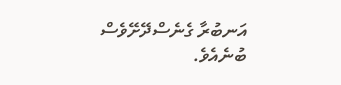އަނބުރާ ގެނެސްދޭށޭވެސް ބުނެއެވެ.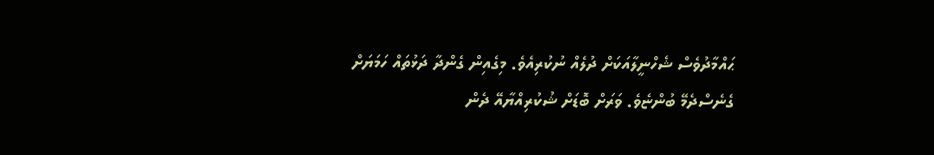ޙައްމާދުވެސް ޝެހްނީލާއަކަށް ދުލެއް ނުކުރިއެވެ. މިގެއިން ގެންދާ ދަޅުތައް ހަމަޔަށް ގެނެސްދެމޭ ބުންޏެވެ. ވަރަށް ބޮޑަށް ޝުކުރިއްޔާއޭ ދެން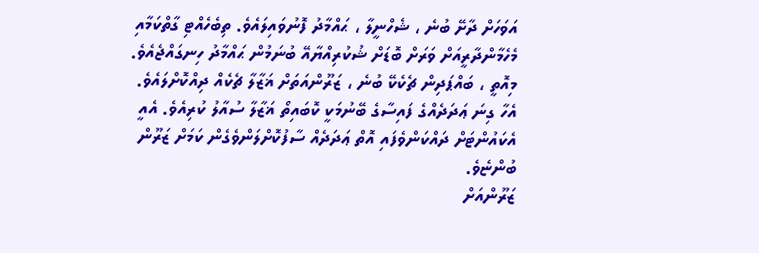އަވަހަށް ދާށޭ ބުނެ ، ޝެހްނީލާ ، ޙައްމާދު ފޮނުވައިލައެވެ. ތިބެހެއްޓި ގާތްކަމާއި މެހެމާންދާރީއަށް ވަރަށް ބޮޑަށް ޝުކުރިއްޔާއޭ ބުނަމުން ޙައްމާދު ހިނގައްޖެއެވެ.
މިއޮތީ ، ބައްޕަދިން ޗެކެކޭ ބުނެ ، ޒަރޫންއަތަށް ޣަޒާލާ ޗެކެއް ދިއްކޮށްލައެވެ. އެހާ ގިނަ ޢަދަދެއްގެ ފައިސާގެ ބޭނުމަކީ ކޮބައިތޯ ޣަޒާލާ ސުއާލު ކުރިއެވެ. އެއީ އެކައުންޓަށް ދައްކަންވެފައި އޮތް ޢަދަދެއް ސާފުކޮށްލަންވެގެން ކަމަށް ޒަރޫން ބުންޏެވެ.
ޒަރޫންއަށް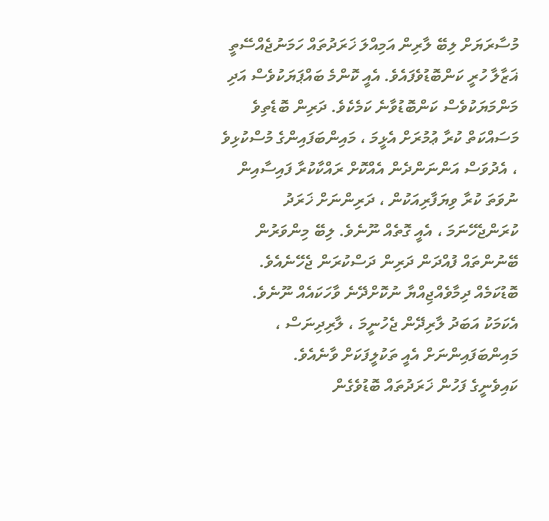މުސާރަޔަށް ލިބޭ ލާރިން އަމިއްލަ ޚަރަދުތައް ހަމަނުޖެއްސޭތީ ޣަޒާލާ ހުރީ ކަންބޮޑުވެފައެވެ. އެއީ ކޮންމެ ބައްޕަޔަކުވެސް އަދި މަންމަޔަކުވެސް ކަންބޮޑުވާނެ ކަމެކެވެ. ދަރިން ބޮޑެތިވެ މަސައްކަތް ކުރާ ޢުމުރަށް އެޅީމަ ، މައިންބަފައިންގެ މުސްކުޅިވެ ، އެދުވަސް އަންނަންދެން އެއްކޮށް ރައްކާކުރާ ފައިސާއިން ނުވަތަ ކުރާ ވިޔަފާރިއަކުން ، ދަރިންނަށް ޚަރަދު ކުރަންޖެހޭނަމަ ، އެއީ ގޮތެއް ނޫނެވެ. ލިބޭ މިންވަރުން ބޭނުންތައް ފުއްދަން ދަރިން ދަސްކުރަން ޖެހޭނެއެވެ. ބޮޑުކަމެއް ދިމާވެއްޖިއްޔާ ނުކޮށްދޭނެ ވާހަކައެއް ނޫނެވެ. އެކަމަކު އަބަދު ލާރިދޭން ޖެހުނީމަ ، ލާރިދިނަސް ، މައިންބަފައިންނަށް އެއީ ތަކުލީފަކަށް ވާނެއެވެ.
ކައިވެނީގެ ފަހުން ޚަރަދުތައް ބޮޑުވެގެން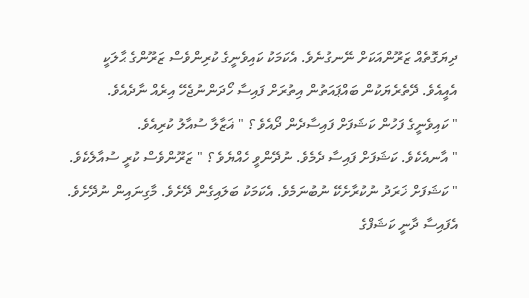ދިޔަގޮތެއް ޒަރޫންއަކަށް ނޭނގުނެވެ. އެކަމަކު ކައިވެނީގެ ކުރިންވެސް ޒަރޫންގެ ޙާލަކީ އެއީއެވެ. ދޭތެރެޔަކުން ބައްޕައަތުން އިތުރަށް ފައިސާ ހޯދަންނުޖެހޭ އިރެއް ނާދެއެވެ.
" ކައިވެނީގެ ފަހުން ކަޝަފަށް ފައިސާދެން ދޯއެވެ ؟ " ޣަޒާލާ ސުއާލު ކުރިއެވެ.
" އާނއެކެވެ. ކަޝަފަށް ފައިސާ ދެމެވެ. ނުދޭންވީ ހެއްޔެވެ ؟ " ޒަރޫންވެސް ކުރީ ސުއާލެކެވެ.
" ކަޝަފަށް ޚަރަދު ނުކުރާށެކޭ ނުބުނަމެވެ. އެކަމަކު ބަލައިގެން ދޭށެވެ. މާގިނައިން ނުދޭށެވެ. އެފައިސާ ދާނީ ކަޝަފްގެ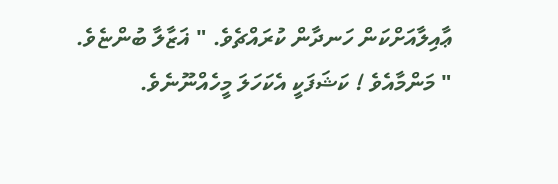ޢާއިލާއަށްކަން ހަނދާން ކުރައްޗެވެ. " ޣަޒާލާ ބުންޏެވެ.
" މަންމާއެވެ ! ކަޝަފަކީ އެކަހަލަ މީހެއްނޫނެވެ.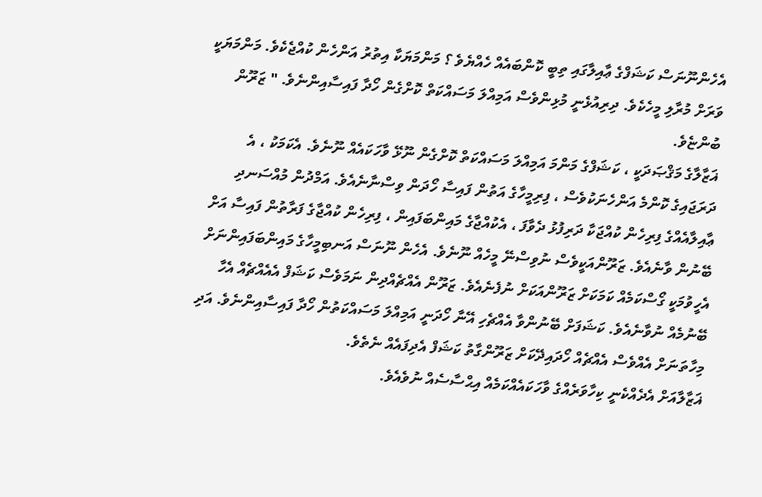އެހެންނޫނަސް ކަޝަފްގެ ޢާއިލާގައި ތިބީ ކޮންބައެއް ހެއްޔެވެ ؟ މަންމަޔަކާ އިތުރު އަންހެން ކުއްޖެކެވެ. މަންމަޔަކީ ވަރަށް މުރާލި މީހެކެވެ. ދިރިއުޅެނީ މުޅިންވެސް އަމިއްލަ މަސައްކަތް ކޮށްގެން ހޯދާ ފައިސާއިންނެވެ. " ޒަރޫން ބުންޏެވެ.
ޣަޒާލާގެ މަޤްޞަދަކީ ، ކަޝަފްގެ މަންމަ އަމިއްލަ މަސައްކަތް ކޮށްގެން ނޫޅޭ ވާހަކައެއް ނޫނެވެ. އެކަމަކު ، އެ ދަރަޖައިގެ ކޮންމެ އަންހެނަކުވެސް ، ފިރިމީހާގެ އަތުން ފައިސާ ހޯދަން ވިސްނާނެއެވެ. އަމްދުން މުއްސަނދި ޢާއިލާއެއްގެ ފިރިހެން ކުއްޖަކާ ދަރިފުޅު ދެވާފަ ، އެކުއްޖާގެ މައިންބަފައިން ، ފިރިހެން ކުއްޖާގެ ފަރާތުން ފައިސާ އަށް ބޭނުން ވާނެއެވެ. ޒަރޫންއަކީވެސް ނުވިސްނޭ މީހެއް ނޫނެވެ. އެހެން ނޫނަސް އަނބިމީހާގެ މައިންބަފައިންނަށް އެހީވުމަކީ ގޯސްކަމެއް ކަމަކަށް ޒަރޫންއަކަށް ނުފެނެއެވެ. ޒަރޫން އެއްޗެއްދިން ނަމަވެސް ކަޝަފް އެއެއްޗެއް އެހާ ބޭނުމެއް ނުވާނެއެވެ. ކަޝަފަށް ބޭނުންވާ އެއްޗެހި އޭނާ ހޯދަނީ އަމިއްލަ މަސައްކަތުން ހޯދާ ފައިސާއިންނެވެ. އަދި މިހާތަނަށް އެއްވެސް އެއްޗެއް ހޯދައިދޭކަށް ޒަރޫންގާތު ކަޝަފް އެދިފައެއް ނެތެވެ.
ޣަޒާލާއަށް އެދެއްކެނީ ކިހާވަރެއްގެ ވާހަކައެއްކަމެއް އިޙްސާސެއް ނުވެއެވެ.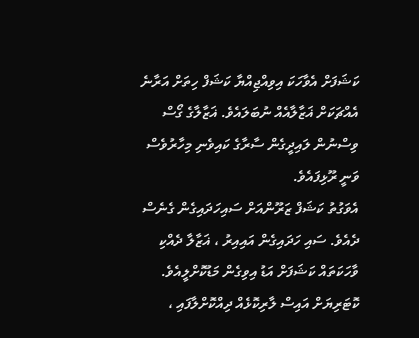ކަޝަފަށް އެވާހަކަ އިވިއްޖިއްޔާ ކަޝަފް ހިތަށް އަރާނެ އެއްޗަކަށް ޣަޒާލާއެއް ނުބަލައެވެ. ޣަޒާލާގެ ގޯސް ވިސްނުން ލައިދީގެން ސާރާގެ ކައިވެނި މިހާރުވެސް ވަނީ ރޫޅިފައެވެ.
އެވަގުތު ކަޝަފް ޒަރޫންއަށް ސައިހަދައިގެން ގެނެސް ދެއެވެ. ސައި ހަދައިގެން އައިއިރު ، ޣަޒާލާ ދެއްކި ވާހަކަތައް ކަޝަފަށް އަޑު އިވިގެން މަޑުކޮށްލީއެވެ.
ކޮޓަރިޔަށް އައިސް ލާރިކޮޅެއް ދިއްކޮށްލާފައި ،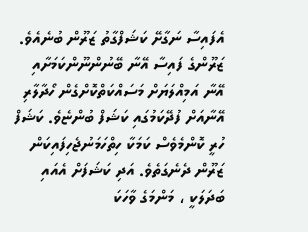އެފައިސާ ނަގާށޭ ކަޝަފްގާތު ޒަރޫން ބުނެއެވެ. ޒަރޫންގެ ފައިސާ އޭނާ ބޭނުންނޫންކަމަށާއި އޭނާ އަމިއްލަޔަށް މަސައްކަތްކޮށްގެން ހޯދާލާރި އޭނާއަށް ފުދޭކަމުގައި ކަޝަފް ބުންޏެވެ. ކަޝަފް ހުރީ ކޮންމެވެސް ކަމަކާ ހިތްހަމަނުޖެހިފައިކަން ޒަރޫން ދެނެގަތެވެ. އަދި ކަޝަފަށް އެއައި ބަދަލަކީ ، މަންމަގެ ވާހަކަ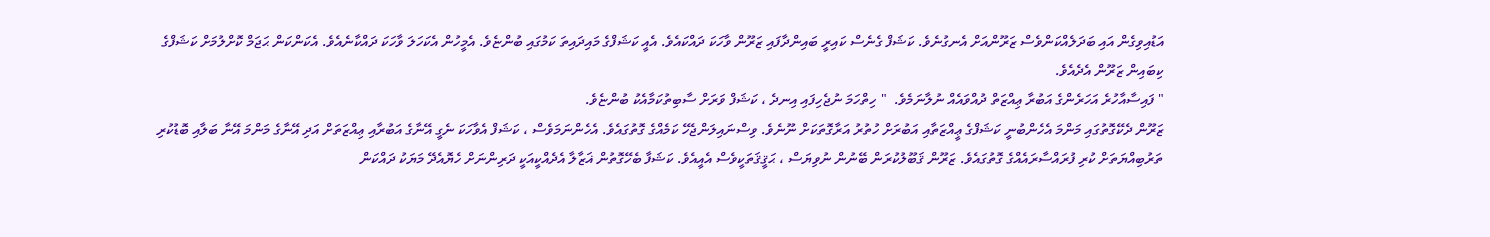އަޑުއިވިގެން އައި ބަދަލެއްކަންވެސް ޒަރޫންއަށް އެނގުނެވެ. ކަޝަފް ގެނެސް ކައިރީ ބައިންދާފައި ޒަރޫން ވާހަކަ ދައްކައެވެ. އެއީ ކަޝަފްގެ މައިދައިތަ ކަމުގައި ބުންޏެވެ. އެމީހުން އެކަހަލަ ވާހަކަ ދައްކާނެއެވެ. އެކަންކަން ޙަޖަމް ކޮށްލުމަށް ކަޝަފްގެ ކިބައިން ޒަރޫން އެދެއެވެ.
" ފައިސާއާހުރެ އަހަރެންގެ އަބުރާ ޢިއްޒަތް ދުއްވައެއް ނުލާނަމެވެ.  " ހިތްހަމަ ނުޖެހިފައި އިނދެ ، ކަޝަފް ވަރަށް ސާބިތުކަމާއެކު ބުންޏެވެ.
ޒަރޫން ދެކޭގޮތުގައި މަންމަ އެހެންބުނީ ކަޝަފްގެ ޢީއްޒަތާއި އަބުރަށް ހުތުރު އަރާގޮތަކަށް ނޫނެވެ. ވިސްނައިލަންޖެހޭ ކަމެއްގެ ގޮތުގައެވެ. އެހެންނަމަވެސް ، ކަޝަފް އެވާހަކަ ނެގީ އޭނާގެ އަބުރާއި ޢިއްޒަތަށް އަދި އޭނާގެ މަންމަ އޭނާ ބަލާއި ބޮޑުކުރި ތަރުބިއްޔަތަށް ކުރި ފުރައްސާރައެއްގެ ގޮތުގައެވެ. ޒަރޫން ޤަބޫލުކުރަން ބޭނުން ނުވިޔަސް ، ޙަޤީޤަތަކީވެސް އެއީއެވެ. ކަޝަފާ ބެހޭގޮތުން ޣަޒާލާ އެދެއްކީއަކީ ދަރިންނަށް ހެޔޮއެދޭ މަޔަކު ދައްކަން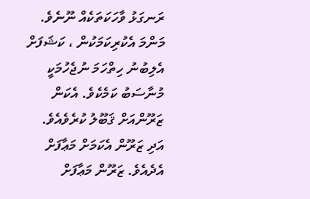ރަނގަޅު ވާހަކަތަކެއް ނޫނެވެ.
މަންމަ އެކުރިކަމަކުން ، ކަޝަފަށް އެލިބުނު ހިތްހަމަ ނުޖެހުމަކީ މުނާސަބު ކަމެކެވެ. އެކަން ޒަރޫންއަށް ޤަބޫލު ކުރެވެއެވެ. އަދި ޒަރޫން އެކަމަށް މަޢާފަށް އެދެއެވެ. ޒަރޫން މަޢާފަށް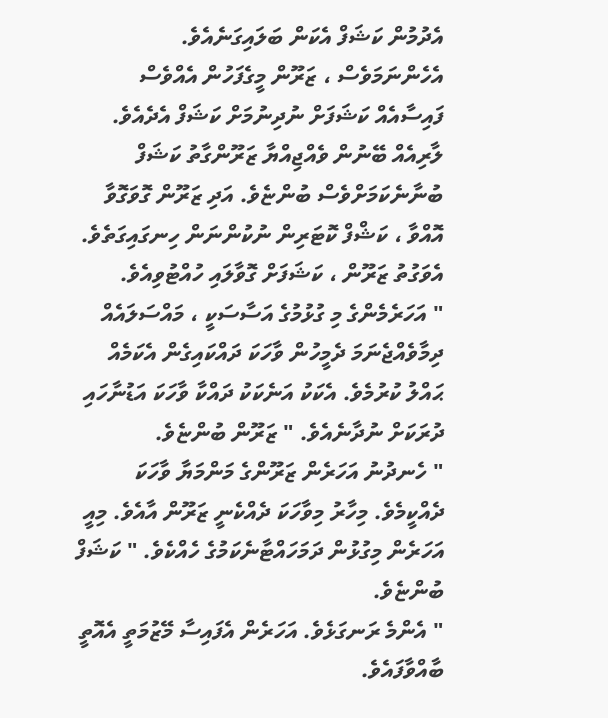އެދުމުން ކަޝަފް އެކަން ބަލައިގަނެއެވެ. އެހެންނަމަވެސް ، ޒަރޫން މީގެފަހުން އެއްވެސް ފައިސާއެއް ކަޝަފަށް ނުދިނުމަށް ކަޝަފް އެދެއެވެ. ލާރިއެއް ބޭނުން ވެއްޖިއްޔާ ޒަރޫންގާތު ކަޝަފް ބުނާނެކަމަށްވެސް ބުންޏެވެ. އަދި ޒަރޫން ގޮވަގޮވާ އޮއްވާ ، ކަޝްފް ކޮޓަރިން ނުކުންނަން ހިނގައިގަތެވެ. އެވަގުތު ޒަރޫން ، ކަޝަފަށް ގޮވާލައި ހުއްޓުވިއެވެ.
" އަހަރެމެންގެ މި ގުޅުމުގެ އަސާސަކީ ، މައްސަލައެއް ދިމާވެއްޖެނަމަ ދެމީހުން ވާހަކަ ދައްކައިގެން އެކަމެއް ޙައްލު ކުރުމެވެ. އެކަކު އަނެކަކު ދައްކާ ވާހަކަ އަޑުނާހައި ދުރަކަށް ނުދާނެއެވެ. " ޒަރޫން ބުންޏެވެ.
" ހެނދުނު އަހަރެން ޒަރޫންގެ މަންމަޔާ ވާހަކަ ދެއްކީމެވެ. މިހާރު މިވާހަކަ ދެއްކެނީ ޒަރޫން އާއެވެ. މިއީ އަހަރެން މިގުޅުން ދަމަހައްޓާނެކަމުގެ ހެއްކެވެ. " ކަޝަފް ބުންޏެވެ.
" އެންމެ ރަނގަޅެވެ. އަހަރެން އެފައިސާ މޭޒުމަތީ އެއޮތީ ބާއްވާފައެވެ.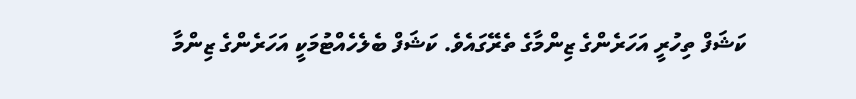ކަޝަފް ތިހުރީ އަހަރެންގެ ޒިންމާގެ ތެރޭގައެވެ. ކަޝަފް ބެލެހެއްޓުމަކީ އަހަރެންގެ ޒިންމާ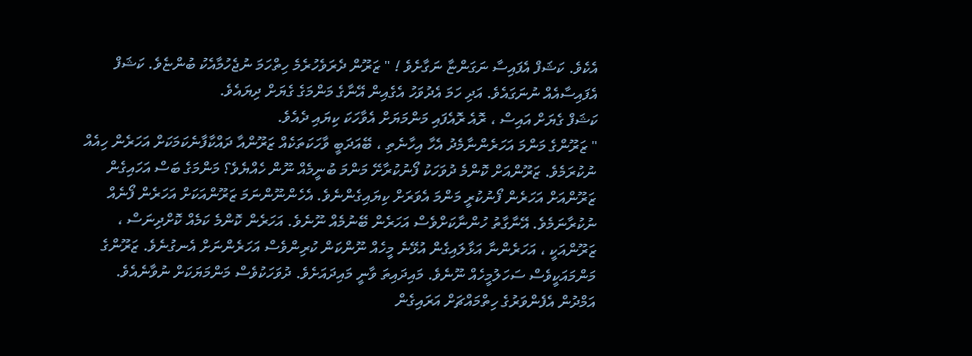އެކެވެ. ކަޝަފް އެފައިސާ ނަގަންޏާ ނަގާށެވެ ! " ޒަރޫން ދެރަވެހުރެމެ ހިތްހަމަ ނުޖެހުމާއެކު ބުންޏެވެ. ކަޝަފް އެފައިސާއެއް ނުނަގައެވެ. އަދި ހަމަ އެދުވަހު އެގެއިން އޭނާގެ މަންމަގެ ގެޔަށް ދިޔައެވެ.
ކަޝަފް ގެޔަށް އައިސް ، ރޮއެ ރޮއެފައި މަންމަޔަށް އެވާހަކަ ކިޔައި ދެއެވެ.
" ޒަރޫންގެ މަންމަ އަހަރެންނާމެދު އެހާ އިހާނެތި ، ބޭއަދަބީ ވާހަކަތަކެއް ޒަރޫންއާ ދައްކާފާނެކަމަކަށް އަހަރެން ހިއެއް ނުކުރަމެވެ. ޒަރޫންއަށް ކޮންމެ ދުވަހަކު ފޯނުކުރާށޭ މަންމަ ބުނީމެއް ނޫން ހެއްޔެވެ؟ މަންމަގެ ބަސް އަހައިގެން ޒަރޫންއަށް އަހަރެން ފޯނުކުރީ މަންމަ އެވަރަށް ކިޔައިގެންނެވެ. އެހެންނޫންނަމަ ޒަރޫންއަކަށް އަހަރެން ފޯނެއް ނުކުރާނަމެވެ. އޭނާގާތު ހުންނާކަށްވެސް އަހަރެން ބޭނުމެއް ނޫނެވެ. އަހަރެން ކޮންމެ ކަމެއް ކޮށްދިނަސް ، ޒަރޫންއަކީ ، އަހަރެންނާ އަޅާލައިގެން އުޅޭނެ މީހެއް ނޫންކަން ކުރިންވެސް އަހަރެންނަށް އެނގުނެވެ. ޒަރޫންގެ މަންމައަކީވެސް ސަހަލުމީހެއް ނޫނެވެ. މައިދައިތަ ވާނީ މައިދައަށެވެ. ދުވަހަކުވެސް މަންމަޔަކަށް ނުވާނެއެވެ. އަމްދުން އެފެންވަރުގެ ހިތްމައްޗަށް އަރައިގެން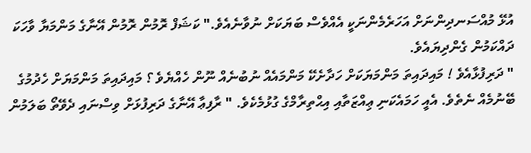އުޅޭ މުއްސަނދިންނަށް އަހަރެމެންނަކީ އެއްވެސް ބަޔަކަށް ނުވާނެއެވެ." ކަޝަފް ރޮމުން ރޮމުން އޭނާގެ މަންމަޔާ ވާހަކަ ދައްކަމުން ގެންދިޔައެވެ.
" ދަރިފުޅާއެވެ ! މައިދައިތަ މަންމަޔަކަށް ހަދާށެކޭ މަންމައެއް ނުބުނެއް ނޫން ހެއްޔެވެ ؟ މައިދައިތަ މަންމަޔަށް ހެދުމުގެ ބޭނުމެއް ނެތެވެ. އެއީ ހަމައެކަނި ޢިއްޒަތާއި އިޙްތިރާމްގެ ގުޅުމެކެވެ. " ރާފިޢާ އޭނާގެ ދަރިފުޅަށް ވިސްނައި ދެވޭތޯ ބަލަމުން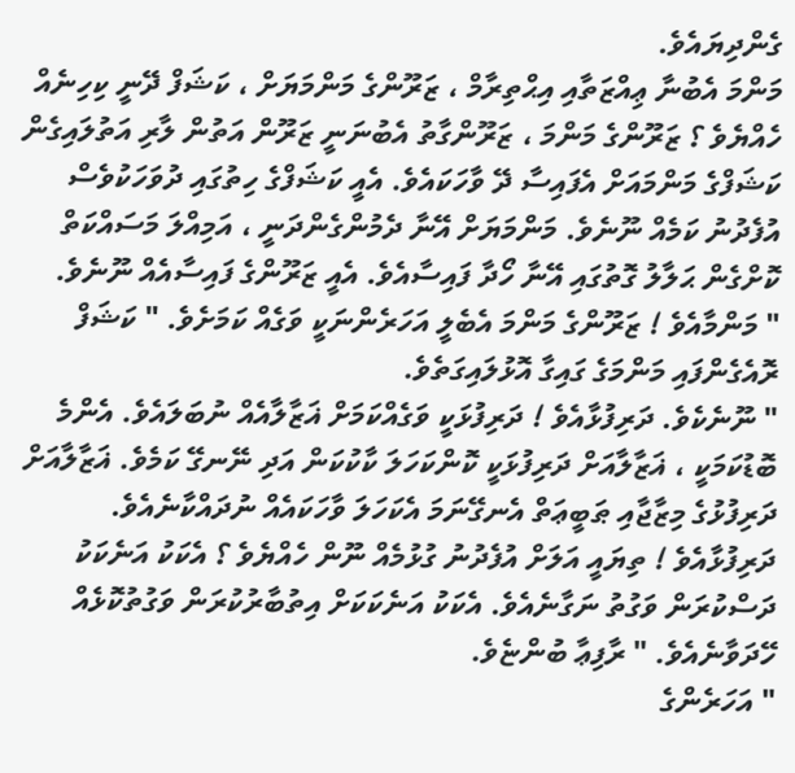ގެންދިޔައެވެ.
މަންމަ އެބުނާ ޢިއްޒަތާއި އިޙްތިރާމް ، ޒަރޫންގެ މަންމަޔަށް ، ކަޝަފް ދޭނީ ކިހިނެއް ހެއްޔެވެ ؟ ޒަރޫންގެ މަންމަ ، ޒަރޫންގާތު އެބުނަނީ ޒަރޫން އަތުން ލާރި އަތުލައިގެން ކަޝަފްގެ މަންމައަށް އެފައިސާ ދޭ ވާހަކައެވެ. އެއީ ކަޝަފްގެ ހިތުގައި ދުވަހަކުވެސް އުފެދުނު ކަމެއް ނޫނެވެ. މަންމަޔަށް އޭނާ ދެމުންގެންދަނީ ، އަމިއްލަ މަސައްކަތް ކޮށްގެން ޙަލާލު ގޮތުގައި އޭނާ ހޯދާ ފައިސާއެވެ. އެއީ ޒަރޫންގެ ފައިސާއެއް ނޫނެވެ.
" މަންމާއެވެ ! ޒަރޫންގެ މަންމަ އެބެލީ އަހަރެންނަކީ ވަގެއް ކަމަށެވެ. " ކަޝަފް ރޮއެގެންފައި މަންމަގެ ގައިގާ އޮޅުލައިގަތެވެ.
" ނޫނެކެވެ. ދަރިފުޅާއެވެ ! ދަރިފުޅަކީ ވަގެއްކަމަށް ޣަޒާލާއެއް ނުބަލައެވެ. އެންމެ ބޮޑުކަމަކީ ، ޣަޒާލާއަށް ދަރިފުޅަކީ ކޮންކަހަލަ ކާކުކަން އަދި ނޭނގޭ ކަމެވެ. ޣަޒާލާއަށް ދަރިފުޅުގެ މިޒާޖާއި ޠަބީޢަތް އެނގޭނަމަ އެކަހަލަ ވާހަކައެއް ނުދައްކާނެއެވެ. ދަރިފުޅާއެވެ ! ތިޔައީ އަލަށް އުފެދުނު ގުޅުމެއް ނޫން ހެއްޔެވެ ؟ އެކަކު އަނެކަކު ދަސްކުރަން ވަގުތު ނަގާނެއެވެ. އެކަކު އަނެކަކަށް އިތުބާރުކުރަން ވަގުތުކޮޅެއް ހޭދަވާނެއެވެ. " ރާފިޢާ ބުންޏެވެ.
" އަހަރެންގެ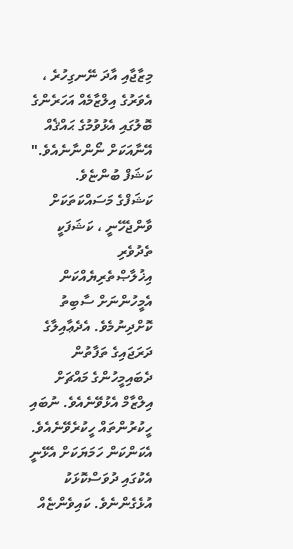މިޒާޖާއި އާދަ ނޭނގިހުރެ ، އެވަރުގެ އިލްޒާމެއް އަހަރެންގެ ބޮލުގައި އެޅުވުމުގެ ޙައްޤެއް އޭނާއަކަށް ނޯންނާނެއެވެ." ކަޝަފް ބުންޏެވެ.
ކަޝަފްގެ މަސައްކަތަކަށް ވާންޖެހޭނީ ، ކަޝަފަކީ ތެދުވެރި އިޚުލާޞްތެރިޔެއްކަން އެމީހުންނަށް ސާބިތު ކޮށްދިނުމެވެ. އެދެޢާއިލާގެ ދަރަޖައިގެ ތަފާތުން ދެބައިމީހުންގެ މައްޗަށް އިލްޒާމް އެޅުވޭނެއެވެ. ނުބައި ހީކުރުންތައް ހީކުރެވޭނެއެވެ. އެކަންކަން ހަމަޔަކަށް އެޅޭނީ އެކުގައި ދުވަސްކޮޅަކު އުޅެގެންނެވެ. ކައިވެންޏެއް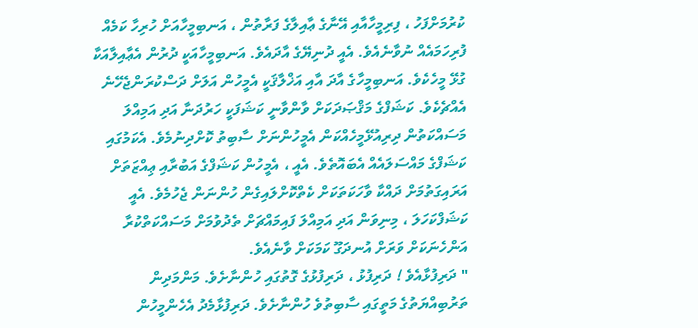ކުރުމަށްފަހު ، ފިރިމީހާއާއި އޭނާގެ ޢާއިލާގެ ފަރާތުން ، އަނބިމީހާއަށް ހުރިހާ ކަމެއް ފުރިހަމައެއް ނުވާނެއެވެ. އެއީ ދުނިޔޭގެ އާދައެވެ. އަނބިމީހާއަކީ ދުރުން އެޢާއިލާއަކާ ގުޅޭ މީހެކެވެ. އަނބިމީހާގެ އާދަ އާއި އަޚްލާޤަކީ އެމީހުން އަލަށް ދަސްކުރަންޖެހޭނެ އެއްޗެކެވެ. ކަޝަފްގެ މަޤްޞަދަކަށް ވާންވާނީ ކަޝަފަކީ ހަރުދަނާ އަދި އަމިއްލަ މަސައްކަތުން ދިރިއުޅޭމީހެއްކަން އެމީހުންނަށް ސާބިތު ކޮށްދިނުމެވެ. އެކަމުގައި ކަޝަފްގެ މައްސަލައެއް އެބައޮތެވެ. އެއީ ، އެމީހުން ކަޝަފްގެ އަބުރާއި ޢިއްޒަތަށް އަރައިގަތުމަށް ދައްކާ ވާހަކަތަކަށް ކެތްކޮށްލައިގެން ހުންނަން ޖެހުމެވެ. އެއީ ކަޝަފްކަހަލަ ، މިނިވަން އަދި އަމިއްލަ ފައިމައްޗަށް ތެދުވުމަށް މަސައްކަތްކުރާ އަންހެނަކަށް ވަރަށް އުނދަގޫ ކަމަކަށް ވާނެއެވެ.
" ދަރިފުޅާއެވެ ! ދަރިފުޅު ، ދަރިފުޅުގެ ގޮތުގައި ހުންނާށެވެ. މަންމަދިން ތަރުބިއްޔަތުގެ މަތީގައި ސާބިތުވެ ހުންނާށެވެ. ދަރިފުޅާމެދު އެހެންމީހުން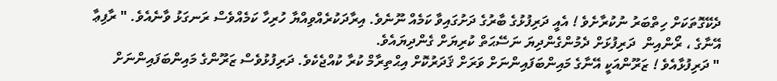ދެކޭގޮތަކަށް ހިތްބަރު ނުކުރާށެވެ ! އެއީ ދަރިފުޅުގެ ބާރުގެ ދަށުގައިވާ ކަމެއް ނޫނެވެ. އިރާދަކުރެއްވިއްޔާ ހުރިހާ ކަމެއްވެސް ރަނގަޅު ވާނެއެވެ. " ރާފިޢާ އޭނާގެ ، ރޯންއިން  ދަރިފުޅަށް ދެމުންގެންދިޔަ ނަސޭޙަތް ކުރިޔަށް ގެންދިޔައެވެ.
" ދަރިފުޅާއެވެ ! ޒަރޫންއަކީ އޭނާގެ މައިންބަފައިންނަށް ވަރަށް ޤަދަރުކޮށް އިޙްތިރާމް ކުރާ ކުއްޖެކެވެ. ދަރިފުޅުވެސް ޒަރޫންގެ މައިންބަފައިންނަށް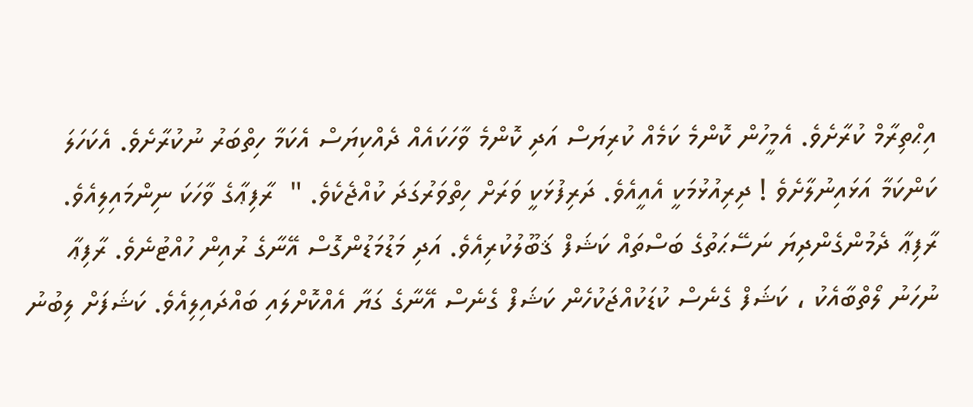އިޙްތިރާމް ކުރާށެވެ. އެމީހުން ކޮންމެ ކަމެއް ކުރިޔަސް އަދި ކޮންމެ ވާހަކައެއް ދެއްކިޔަސް އެކަމާ ހިތްބަރު ނުކުރާށެވެ. އެކަހަލަ ކަންކަމާ އަޅައިނުލާށެވެ ! ދިރިއުޅުމަކީ އެއީއެވެ. ދަރިފުޅަކީ ވަރަށް ހިތްވަރުގަދަ ކުއްޖެކެވެ. "  ރާފިޢާގެ ވާހަކަ ނިންމައިލިއެވެ.
ރާފިޢާ ދެމުންގެންދިޔަ ނަސޭޙަތުގެ ބަސްތައް ކަޝަފް ޤަބޫލުކުރިއެވެ. އަދި މަޑުމަޑުންގޮސް އޭނާގެ ރުއިން ހުއްޓުނެވެ. ރާފިޢާ ނުހަނު ލޯތްބާއެކު ، ކަޝަފް ގެނެސް ކުޑަކުއްޖަކުހެން ކަޝަފް ގެނެސް އޭނާގެ ގަޔާ އެއްކޮށްލައި ބައްދައިލިއެވެ. ކަޝަފަށް ލިބުނު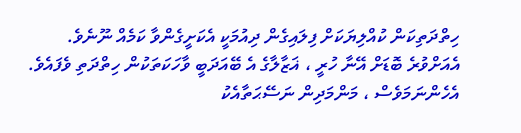ހިތްދަތިކަން ކުއްލިޔަކަށް ފިލައިގެން ދިއުމަކީ އެކަށީގެންވާ ކަމެއް ނޫނެވެ. އެއަށްވުރެ ބޮޑަށް އޭނާ ހުރީ ، ޣަޒާލާގެ އެ ބޭއަދަބީ ވާހަކަތަކުން ހިތްދަތި ވެފައެވެ. އެހެންނަމަވެސް ، މަންމަދިން ނަސޭޙަތާއެކު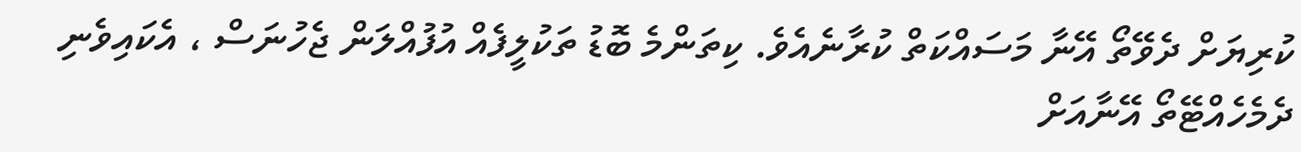ކުރިޔަށް ދެވޭތޯ އޭނާ މަސައްކަތް ކުރާނެއެވެ. ކިތަންމެ ބޮޑު ތަކުލީފެއް އުފުއްލަން ޖެހުނަސް ، އެކައިވެނި ދެމެހެއްޓޭތޯ އޭނާއަށް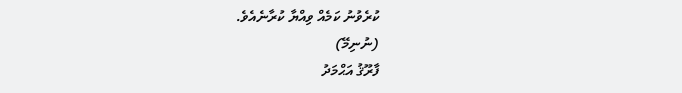ކުރެވުނު ކަމެއް ވިއްޔާ ކުރާނެއެވެ.
(ނުނިމޭ)
ފާރޫޤު އަޙްމަދު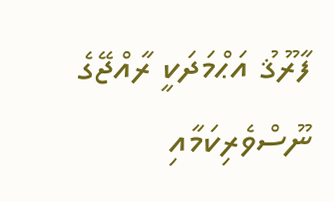ފާރޫޤު އަޙްމަދަކީ ރާއްޖޭގެ ނޫސްވެރިކަމާއި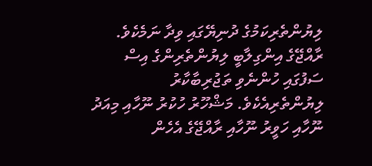ލިޔުންތެރިކަމުގެ ދުނިޔޭގައި ވިދާ ނަމެކެވެ. ރާއްޖޭގެ އިންގިލާބީ ލިޔުންތެރިންގެ އިސް ސަފުގައި ހުންނެވި ތަޖުރިބާކާރު ލިޔުންތެރިއެކެވެ. މަޝްހޫރު ހުކުރު ނޫހާއި މިއަދު ނޫހާއި ހަވީރު ނޫހާއި ރާއްޖޭގެ އެހެން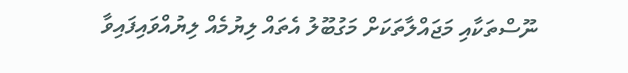ނޫސްތަކާއި މަޖައްލާތަކަށް މަގުބޫލު އެތައް ލިޔުމެއް ލިޔުއްވައިފައިވާ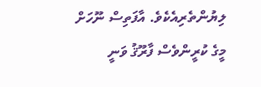ލިޔުންތެރިއެކެވެ. އާފަތިސް ނޫހަށް މީގެ ކުރީންވެސް ފާރޫޤު ވަނީ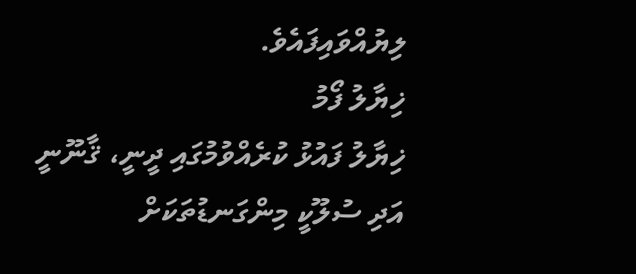ލިޔުއްވައިފައެވެ.
ޚިޔާލު ފޯމު
ޚިޔާލު ފައުޅު ކުރެއްވުމުގައި ދީނީ، ޤާނޫނީ އަދި ސުލޫކީ މިންގަނޑުތަކަށް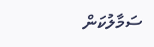ސަމާލުކަން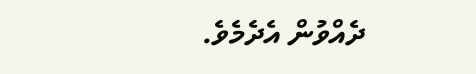ދެއްވުން އެދެމެވެ.